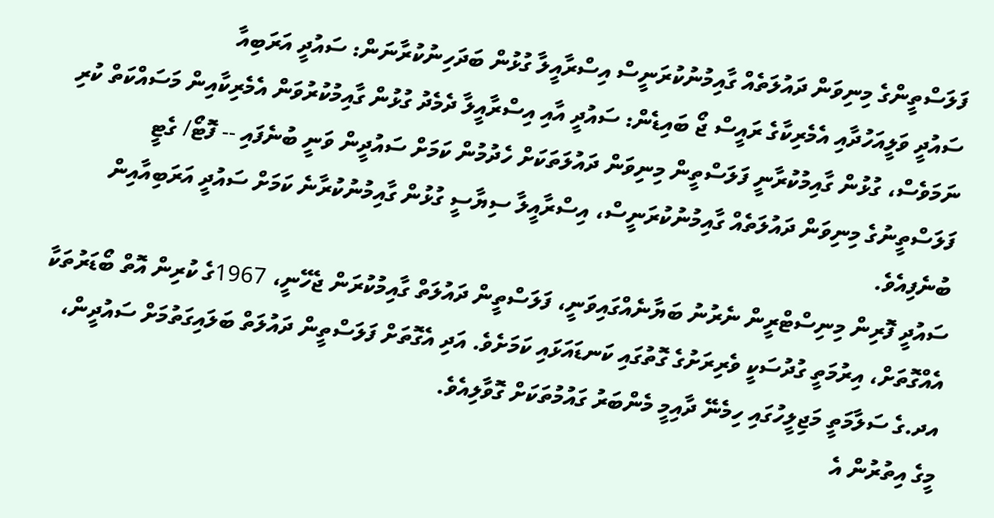ފަލަސްތީންގެ މިނިވަން ދައުލަތެއް ގާއިމުނުކުރަނީސް އިސްރާއީލާ ގުޅުން ބަދަހިނުކުރާނަން: ސައުދީ އަރަބިއާ
ސައުދީ ވަލީއަހުދާއި އެމެރިކާގެ ރައީސް ޖޯ ބައިޑެން: ސައުދީ އާއި އިސްރާއީލާ ދެމެދު ގުޅުން ގާއިމުކުރުވަން އެމެރިކާއިން މަސައްކަތް ކުރި ނަމަވެސް، ގުޅުން ގާއިމުކުރާނީ ފަލަސްތީން މިނިވަން ދައުލަތަކަށް ހެދުމުން ކަމަށް ސައުދީން ވަނީ ބުނެފައި -- ފޮޓޯ/ ގެޓީ
ފަލަސްތީނުގެ މިނިވަން ދައުލަތެއް ގާއިމުނުކުރަނީސް، އިސްރާއީލާ ސިޔާސީ ގުޅުން ގާއިމުނުކުރާނެ ކަމަށް ސައުދީ އަރަބިއާއިން ބުނެފިއެވެ.
ސައުދީ ފޮރިން މިނިސްޓްރީން ނެރުނު ބަޔާނެއްގައިވަނީ، ފަލަސްތީން ދައުލަތް ގާއިމުކުރަން ޖެހޭނީ، 1967ގެ ކުރިން އޮތް ބޯޑަރުތަކާ އެއްގޮތަށް، އިރުމަތީ ގުދުސަކީ ވެރިރަށުގެ ގޮތުގައި ކަނޑައަޅައި ކަމަށެވެ. އަދި އެގޮތަށް ފަލަސްތީން ދައުލަތް ބަލައިގަތުމަށް ސައުދީން، އދ.ގެ ސަލާމަތީ މަޖިލީހުގައި ހިމެނޭ ދާއިމީ މެންބަރު ގައުމުތަކަށް ގޮވާލިއެވެ.
މީގެ އިތުރުން އެ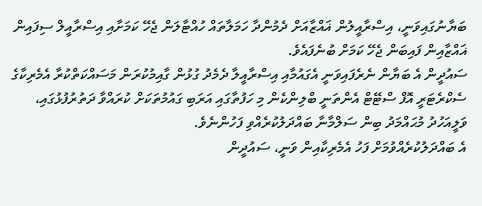ބަޔާނުގައިވަނީ، އިސްރާއީލުން ޣައްޒާއަށް ދެމުންދާ ހަމަލާތައް ހުއްޓާލަން ޖެހޭ ކަމަށާއި އިސްރާއީލް ސިފައިން ޣައްޒާއިން ފައިބަން ޖެހޭ ކަމަށް ބުނެފައެވެ.
ސައުދީން އެ ބަޔާން ނެރެފައިވަނީ އެގައުމާއި އިސްރާއީލާ ދެމެދު ގުޅުން ގާއިމުކުރަން މަސައްކަތްކުރާ އެމެރިކާގެ ސެކްރެޓަރީ އޮފް ސްޓޭޓް އެންތަނީ ބްލިންކެން މި ހަފުތާގައި އަރަބި ގައުމުތަކަށް ކުރައްވާ ދަތުރުފުޅުގައި، ވަލީއަހުދު މުޙައްމަދު ބިން ސަލްމާނާ ބައްދަލުކުރެއްވި ފަހުންނެވެ.
އެ ބައްދަލުކުރެއްވުމަށް ފަހު އެމެރިކާއިން ވަނީ، ސައުދީން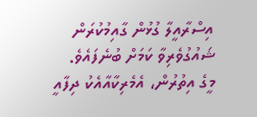އިސްރާއީލާ ގުޅުން ގާއިމުކުރަން ޝައުގުވެރިވާ ކަމަށް ބުނެފައެވެ.
މީގެ އިތުރުން، އެމެރިކާއާއެކު ދިފާއީ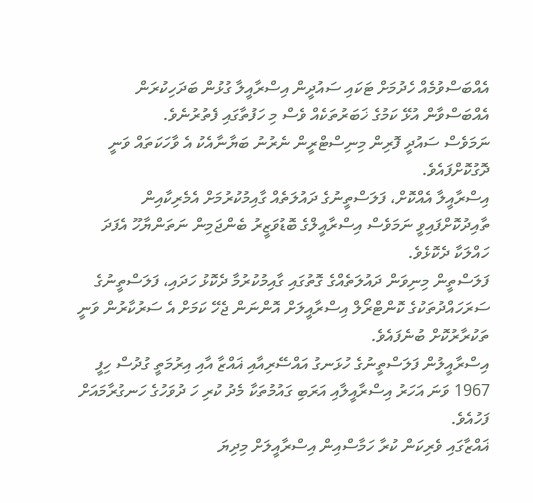އެއްބަސްވުމެއް ހެދުމަށް ޓަކައި ސައުދީން އިސްރާއީލާ ގުޅުން ބަދަހިކުރަން އެއްބަސްވާން އުޅޭ ކަމުގެ ޚަބަރުތަކެއް ވެސް މި ހަފުތާގައި ފެތުރުނެވެ.
ނަމަވެސް ސައުދީ ފޮރިން މިނިސްޓްރީން ނެރުނު ބަޔާނާއެކު އެ ވާހަކަތައް ވަނީ ދޮގުކޮށްފައެވެ.
އިސްރާއީލާ އެއްކޮށް، ފަލަސްތީނުގެ ދައުލަތެއް ގާއިމުކުރުމަށް އެމެރިކާއިން ތާއިދުކޮށްފައިވީ ނަމަވެސް އިސްރާއީލްގެ ބޮޑުވަޒީރު ބެންޖަމިން ނަތަންޔާހޫ އެފަދަ ހައްލަކާ ދެކޮޅެވެ.
ފަލަސްތީން މިނިވަން ދައުލަތެއްގެ ގޮތުގައި ގާއިމުކުރުމާ ދެކޮޅު ހަދައި، ފަލަސްތީނުގެ ސަރަހައްދުތަކުގެ ކޮންޓްރޯލް އިސްރާއީލަށް އޮންނަން ޖެހޭ ކަމަށް އެ ސަރުކާރުން ވަނީ ތަކުރާރުކޮށް ބުނެފައެވެ.
އިސްރާއީލުން ފަލަސްތީނުގެ ހުޅަނގު އައްސޭރިއާއި ޣައްޒާ އާއި އިރުމަތީ ގުދުސް ހިފީ 1967 ވަނަ އަހަރު އިސްރާއީލާއި އަރަބި ގައުމުތަކާ މެދު ކުރި ހަ ދުވަހުގެ ހަނގުރާމައަށް ފަހުއެވެ.
ޣައްޒާގައި ވެރިކަން ކުރާ ހަމާސްއިން އިސްރާއީލަށް މިދިޔަ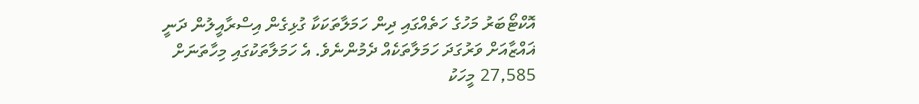އޮކްޓޯބަރު މަހުގެ ހަތެއްގައި ދިން ހަމަލާތަކަކާ ގުޅިގެން އިސްރާއީލުން ދަނީ ޣައްޒާއަށް ވަރުގަދަ ހަމަލާތަކެއް ދެމުންނެވެ. އެ ހަމަލާތަކުގައި މިހާތަނަށް 27,585 މީހަކު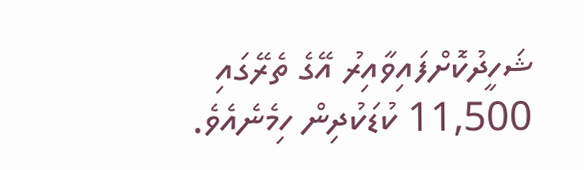ޝަހީދުކޮށްފައިވާއިރު އޭގެ ތެރޭގައި 11,500 ކުޑަކުދިން ހިމެނެއެވެ.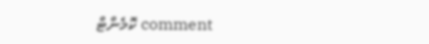comment ކޮމެންޓް